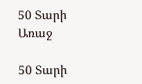50 Տարի Առաջ

50 Տարի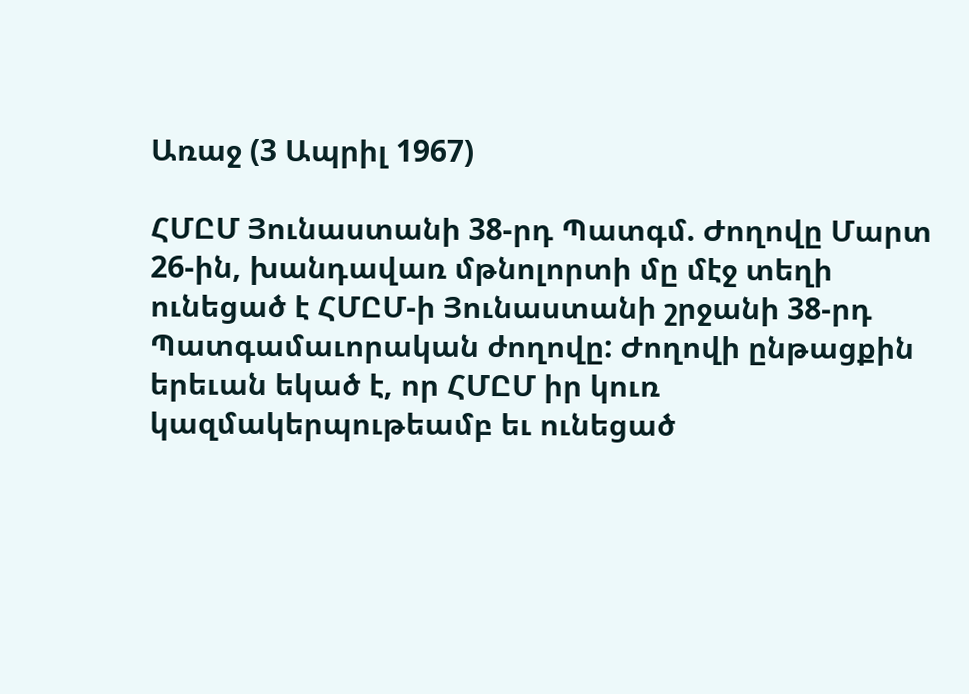Առաջ (3 Ապրիլ 1967)

ՀՄԸՄ Յունաստանի 38-րդ Պատգմ. Ժողովը Մարտ 26-ին, խանդավառ մթնոլորտի մը մէջ տեղի ունեցած է ՀՄԸՄ-ի Յունաստանի շրջանի 38-րդ Պատգամաւորական ժողովը: Ժողովի ընթացքին երեւան եկած է, որ ՀՄԸՄ իր կուռ կազմակերպութեամբ եւ ունեցած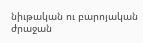նիւթական ու բարոյական ժրաջան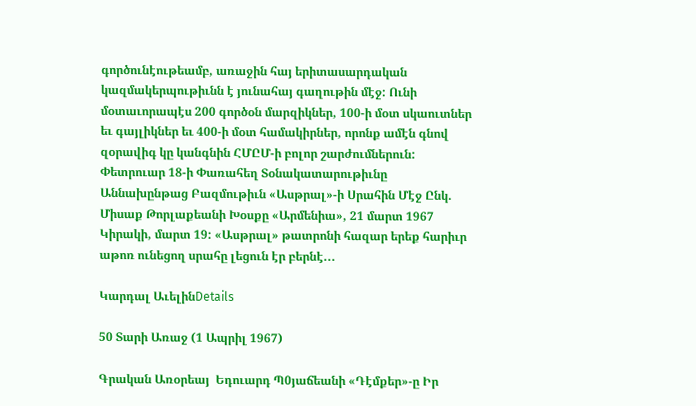գործունէութեամբ, առաջին հայ երիտասարդական կազմակերպութիւնն է յունահայ գաղութին մէջ: Ունի մօտաւորապէս 200 գործօն մարզիկներ, 100-ի մօտ սկաուտներ եւ գայլիկներ եւ 400-ի մօտ համակիրներ, որոնք ամէն գնով զօրավիգ կը կանգնին ՀՄԸՄ-ի բոլոր շարժումներուն:   Փետրուար 18-ի Փառահեղ Տօնակատարութիւնը Աննախընթաց Բազմութիւն «Ասթրալ»-ի Սրահին Մէջ Ընկ. Միսաք Թորլաքեանի Խօսքը «Արմենիա», 21 մարտ 1967 Կիրակի, մարտ 19: «Ասթրալ» թատրոնի հազար երեք հարիւր աթոռ ունեցող սրահը լեցուն էր բերնէ...

Կարդալ ԱւելինDetails

50 Տարի Առաջ (1 Ապրիլ 1967)

Գրական Առօրեայ  Եդուարդ Պ0յաճեանի «Դէմքեր»-ը Իր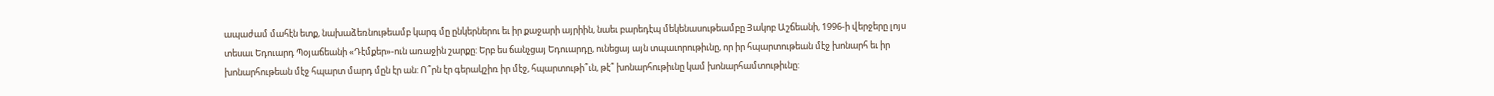ապաժամ մահէն ետք, նախաձեռնութեամբ կարգ մը ընկերներու եւ իր քաջարի այրիին, նաեւ բարեդէպ մեկենասութեամբը Յակոբ Աշճեանի, 1996-ի վերջերը լոյս տեսաւ Եդուարդ Պօյաճեանի «Դէմքեր»-ուն առաջին շարքը: Երբ ես ճանչցայ Եդուարդը, ունեցայ այն տպաւորութիւնը, որ իր հպարտութեան մէջ խոնարհ եւ իր խոնարհութեան մէջ հպարտ մարդ մըն էր ան: Ո՞րն էր գերակշիռ իր մէջ, հպարտութի՞ւն, թէ՞ խոնարհութիւնը կամ խոնարհամտութիւնը: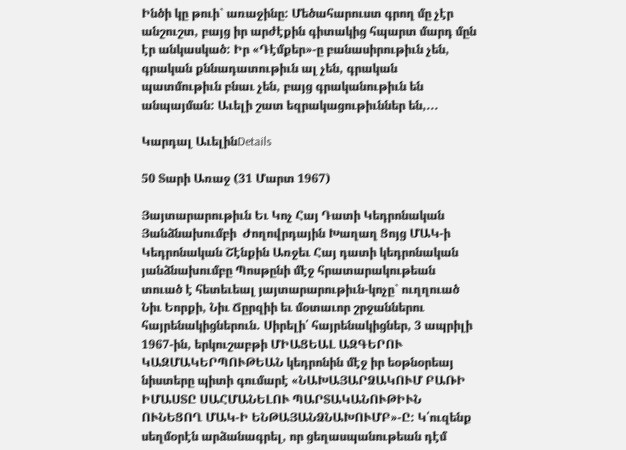Ինծի կը թուի` առաջինը: Մեծահարուստ գրող մը չէր անշուշտ, բայց իր արժէքին գիտակից հպարտ մարդ մըն էր անկասկած: Իր «Դէմքեր»-ը բանասիրութիւն չեն, գրական քննադատութիւն ալ չեն, գրական պատմութիւն բնաւ չեն, բայց գրականութիւն են անպայման: Աւելի շատ եզրակացութիւններ են,...

Կարդալ ԱւելինDetails

50 Տարի Առաջ (31 Մարտ 1967)

Յայտարարութիւն Եւ Կոչ Հայ Դատի Կեդրոնական Յանձնախումբի  Ժողովրդային Խաղաղ Ցոյց ՄԱԿ-ի Կեդրոնական Շէնքին Առջեւ Հայ դատի կեդրոնական յանձնախումբը Պոսթընի մէջ հրատարակութեան տուած է հետեւեալ յայտարարութիւն-կոչը` ուղղուած Նիւ Եորքի, Նիւ Ճըրզիի եւ մօտաւոր շրջաններու հայրենակիցներուն. Սիրելի՛ հայրենակիցներ, 3 ապրիլի 1967-ին, երկուշաբթի ՄԻԱՑԵԱԼ ԱԶԳԵՐՈՒ ԿԱԶՄԱԿԵՐՊՈՒԹԵԱՆ կեդրոնին մէջ իր եօթնօրեայ նիստերը պիտի գումարէ «ՆԱԽԱՅԱՐՁԱԿՈՒՄ ԲԱՌԻ ԻՄԱՍՏԸ ՍԱՀՄԱՆԵԼՈՒ ՊԱՐՏԱԿԱՆՈՒԹԻՒՆ ՈՒՆԵՑՈՂ ՄԱԿ-Ի ԵՆԹԱՅԱՆՁՆԱԽՈՒՄԲ»-Ը: Կ՛ուզենք սեղմօրէն արձանագրել, որ ցեղասպանութեան դէմ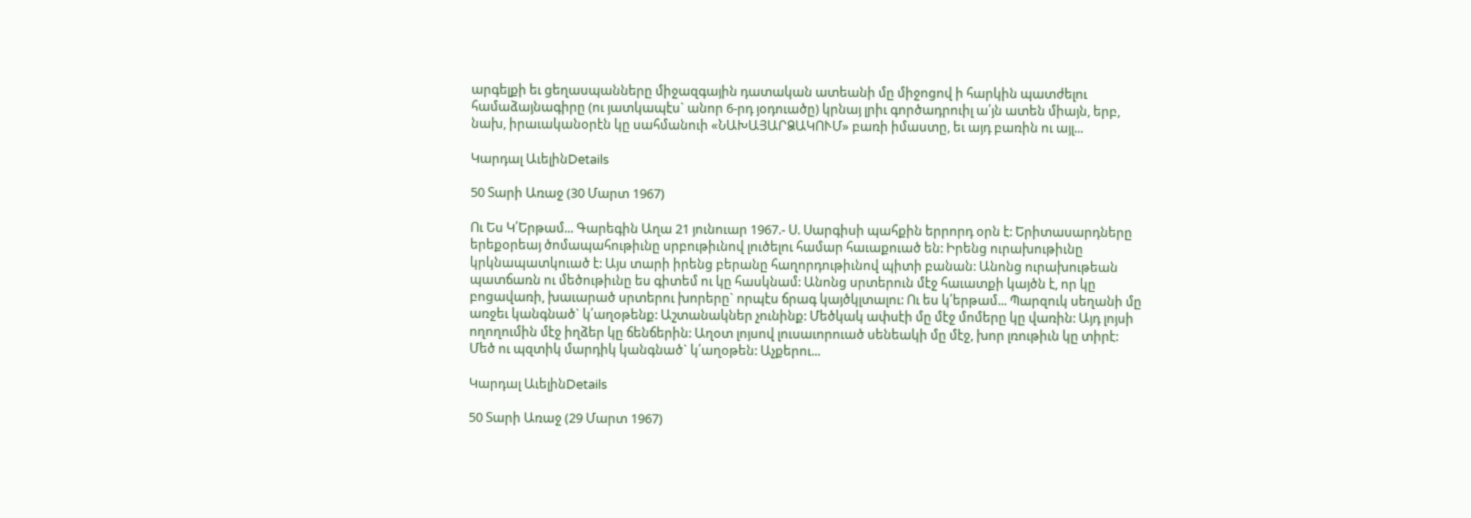արգելքի եւ ցեղասպանները միջազգային դատական ատեանի մը միջոցով ի հարկին պատժելու համաձայնագիրը (ու յատկապէս` անոր 6-րդ յօդուածը) կրնայ լրիւ գործադրուիլ ա՛յն ատեն միայն, երբ, նախ, իրաւականօրէն կը սահմանուի «ՆԱԽԱՅԱՐՁԱԿՈՒՄ» բառի իմաստը, եւ այդ բառին ու այլ...

Կարդալ ԱւելինDetails

50 Տարի Առաջ (30 Մարտ 1967)

Ու Ես Կ՛Երթամ... Գարեգին Աղա 21 յունուար 1967.- Ս. Սարգիսի պահքին երրորդ օրն է: Երիտասարդները երեքօրեայ ծոմապահութիւնը սրբութիւնով լուծելու համար հաւաքուած են: Իրենց ուրախութիւնը կրկնապատկուած է: Այս տարի իրենց բերանը հաղորդութիւնով պիտի բանան: Անոնց ուրախութեան պատճառն ու մեծութիւնը ես գիտեմ ու կը հասկնամ: Անոնց սրտերուն մէջ հաւատքի կայծն է, որ կը բոցավառի, խաւարած սրտերու խորերը` որպէս ճրագ կայծկլտալու: Ու ես կ՛երթամ... Պարզուկ սեղանի մը առջեւ կանգնած` կ՛աղօթենք: Աշտանակներ չունինք: Մեծկակ ափսէի մը մէջ մոմերը կը վառին: Այդ լոյսի ողողումին մէջ իղձեր կը ճենճերին: Աղօտ լոյսով լուսաւորուած սենեակի մը մէջ, խոր լռութիւն կը տիրէ: Մեծ ու պզտիկ մարդիկ կանգնած` կ՛աղօթեն: Աչքերու...

Կարդալ ԱւելինDetails

50 Տարի Առաջ (29 Մարտ 1967)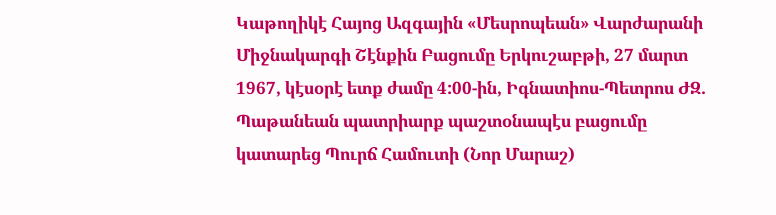Կաթողիկէ Հայոց Ազգային «Մեսրոպեան» Վարժարանի Միջնակարգի Շէնքին Բացումը Երկուշաբթի, 27 մարտ 1967, կէսօրէ ետք ժամը 4:00-ին, Իգնատիոս-Պետրոս ԺԶ. Պաթանեան պատրիարք պաշտօնապէս բացումը կատարեց Պուրճ Համուտի (Նոր Մարաշ)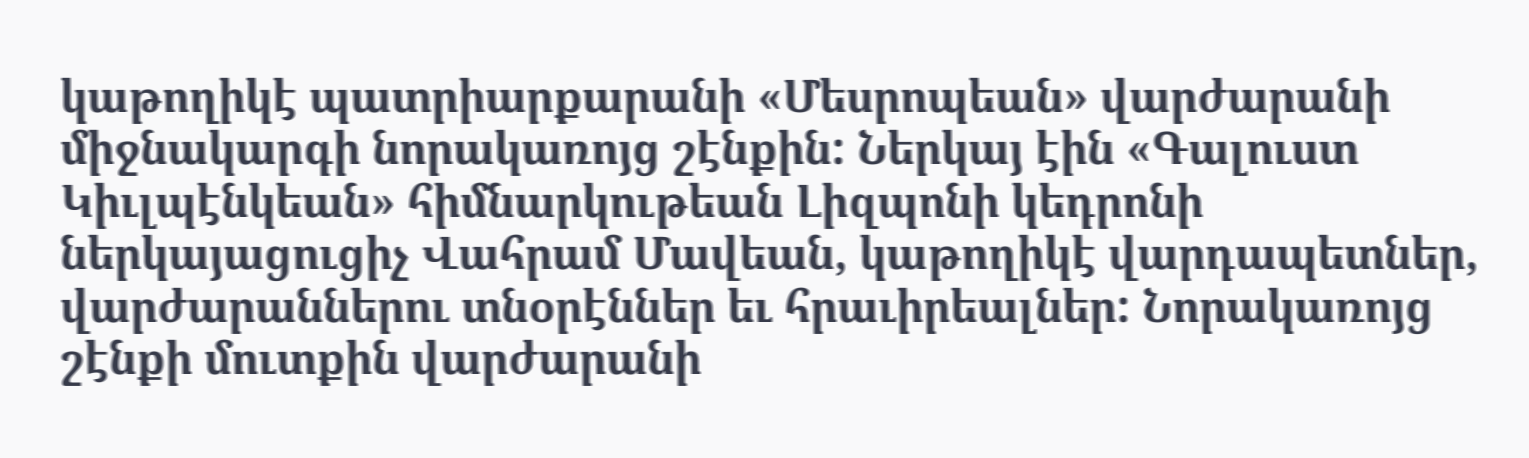կաթողիկէ պատրիարքարանի «Մեսրոպեան» վարժարանի միջնակարգի նորակառոյց շէնքին: Ներկայ էին «Գալուստ Կիւլպէնկեան» հիմնարկութեան Լիզպոնի կեդրոնի ներկայացուցիչ Վահրամ Մավեան, կաթողիկէ վարդապետներ, վարժարաններու տնօրէններ եւ հրաւիրեալներ: Նորակառոյց շէնքի մուտքին վարժարանի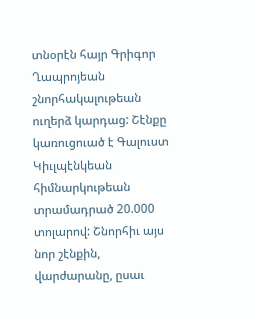տնօրէն հայր Գրիգոր Ղապրոյեան շնորհակալութեան ուղերձ կարդաց: Շէնքը կառուցուած է Գալուստ Կիւլպէնկեան հիմնարկութեան տրամադրած 20.000 տոլարով: Շնորհիւ այս նոր շէնքին, վարժարանը, ըսաւ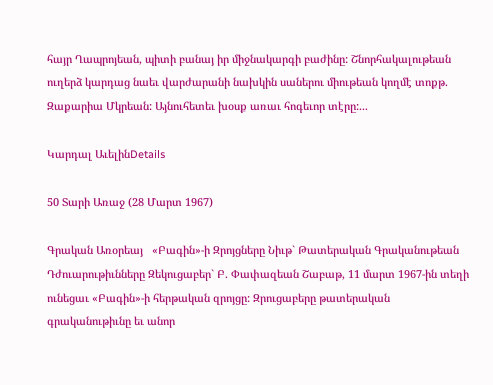հայր Ղապրոյեան, պիտի բանայ իր միջնակարգի բաժինը: Շնորհակալութեան ուղերձ կարդաց նաեւ վարժարանի նախկին սաներու միութեան կողմէ տոքթ. Զաքարիա Մկրեան: Այնուհետեւ խօսք առաւ հոգեւոր տէրը:...

Կարդալ ԱւելինDetails

50 Տարի Առաջ (28 Մարտ 1967)

Գրական Առօրեայ   «Բագին»-ի Զրոյցները Նիւթ` Թատերական Գրականութեան Դժուարութիւնները Զեկուցաբեր` Բ. Փափազեան Շաբաթ, 11 մարտ 1967-ին տեղի ունեցաւ «Բագին»-ի հերթական զրոյցը: Զրուցաբերը թատերական գրականութիւնը եւ անոր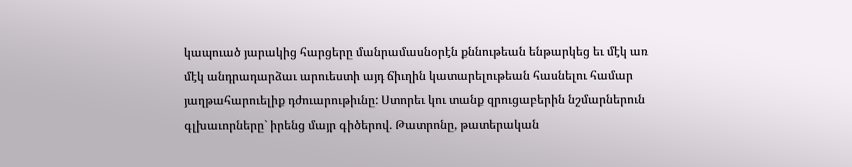կապուած յարակից հարցերը մանրամասնօրէն քննութեան ենթարկեց եւ մէկ առ մէկ անդրադարձաւ արուեստի այդ ճիւղին կատարելութեան հասնելու համար յաղթահարուելիք դժուարութիւնը: Ստորեւ կու տանք զրուցաբերին նշմարներուն գլխաւորները` իրենց մայր գիծերով. Թատրոնը, թատերական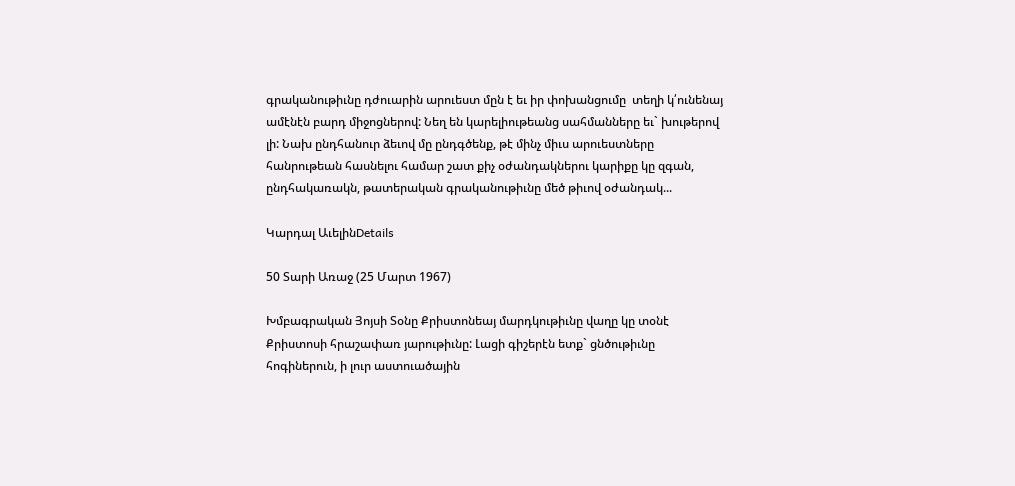գրականութիւնը դժուարին արուեստ մըն է եւ իր փոխանցումը  տեղի կ՛ունենայ ամէնէն բարդ միջոցներով: Նեղ են կարելիութեանց սահմանները եւ` խութերով լի: Նախ ընդհանուր ձեւով մը ընդգծենք, թէ մինչ միւս արուեստները հանրութեան հասնելու համար շատ քիչ օժանդակներու կարիքը կը զգան, ընդհակառակն, թատերական գրականութիւնը մեծ թիւով օժանդակ...

Կարդալ ԱւելինDetails

50 Տարի Առաջ (25 Մարտ 1967)

Խմբագրական Յոյսի Տօնը Քրիստոնեայ մարդկութիւնը վաղը կը տօնէ Քրիստոսի հրաշափառ յարութիւնը: Լացի գիշերէն ետք` ցնծութիւնը հոգիներուն, ի լուր աստուածային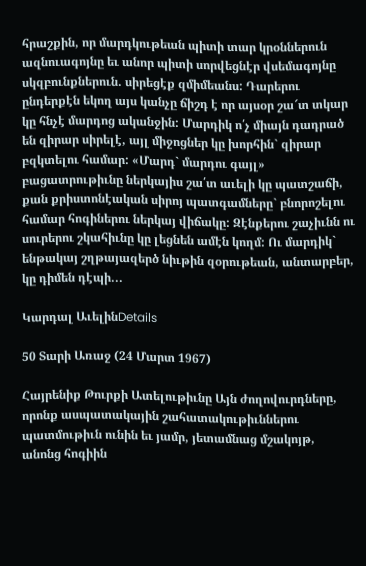հրաշքին, որ մարդկութեան պիտի տար կրօններուն ազնուագոյնը եւ անոր պիտի սորվեցնէր վսեմագոյնը սկզբունքներուն. սիրեցէք զմիմեանս: Դարերու ընդերքէն եկող այս կանչը ճիշդ է որ այսօր շա՜տ տկար կը հնչէ մարդոց ականջին: Մարդիկ ո՛չ միայն դադրած են զիրար սիրելէ, այլ միջոցներ կը խորհին` զիրար բզկտելու համար: «Մարդ` մարդու գայլ» բացատրութիւնը ներկայիս շա՛տ աւելի կը պատշաճի, քան քրիստոնէական սիրոյ պատգամները` բնորոշելու համար հոգիներու ներկայ վիճակը: Զէնքերու շաչիւնն ու սուրերու շկահիւնը կը լեցնեն ամէն կողմ: Ու մարդիկ` ենթակայ շղթայազերծ նիւթին զօրութեան, անտարբեր, կը դիմեն դէպի...

Կարդալ ԱւելինDetails

50 Տարի Առաջ (24 Մարտ 1967)

Հայրենիք Թուրքի Ատելութիւնը Այն ժողովուրդները, որոնք ասպատակային շահատակութիւններու պատմութիւն ունին եւ յամր, յետամնաց մշակոյթ, անոնց հոգիին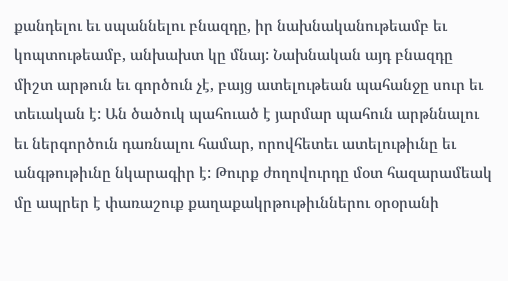քանդելու եւ սպաննելու բնազդը, իր նախնականութեամբ եւ կոպտութեամբ, անխախտ կը մնայ: Նախնական այդ բնազդը միշտ արթուն եւ գործուն չէ, բայց ատելութեան պահանջը սուր եւ տեւական է: Ան ծածուկ պահուած է յարմար պահուն արթննալու եւ ներգործուն դառնալու համար, որովհետեւ ատելութիւնը եւ անգթութիւնը նկարագիր է: Թուրք ժողովուրդը մօտ հազարամեակ մը ապրեր է փառաշուք քաղաքակրթութիւններու օրօրանի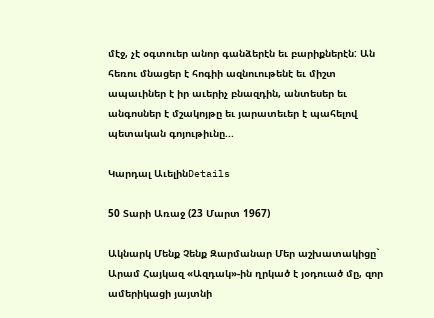մէջ, չէ օգտուեր անոր գանձերէն եւ բարիքներէն: Ան հեռու մնացեր է հոգիի ազնուութենէ եւ միշտ ապաւիներ է իր աւերիչ բնազդին, անտեսեր եւ անգոսներ է մշակոյթը եւ յարատեւեր է պահելով պետական գոյութիւնը...

Կարդալ ԱւելինDetails

50 Տարի Առաջ (23 Մարտ 1967)

Ակնարկ Մենք Չենք Զարմանար Մեր աշխատակիցը` Արամ Հայկազ «Ազդակ»-ին ղրկած է յօդուած մը, զոր ամերիկացի յայտնի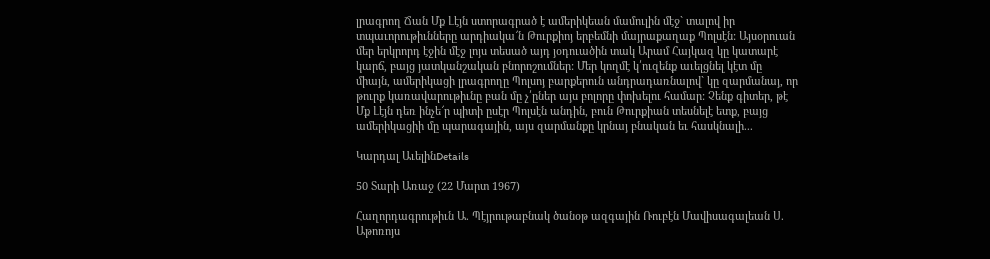լրագրող Ճան Մք Լէյն ստորագրած է ամերիկեան մամուլին մէջ` տալով իր տպաւորութիւնները արդիակա՜ն Թուրքիոյ երբեմնի մայրաքաղաք Պոլսէն: Այսօրուան մեր երկրորդ էջին մէջ լոյս տեսած այդ յօդուածին տակ Արամ Հայկազ կը կատարէ կարճ, բայց յատկանշական բնորոշումներ: Մեր կողմէ կ՛ուզենք աւելցնել կէտ մը միայն, ամերիկացի լրագրողը Պոլսոյ բարքերուն անդրադառնալով` կը զարմանայ, որ թուրք կառավարութիւնը բան մը չ՛ըներ այս բոլորը փոխելու համար: Չենք գիտեր, թէ Մք Լէյն դեռ ինչե՜ր պիտի ըսէր Պոլսէն անդին, բուն Թուրքիան տեսնելէ ետք, բայց ամերիկացիի մը պարագային, այս զարմանքը կրնայ բնական եւ հասկնալի...

Կարդալ ԱւելինDetails

50 Տարի Առաջ (22 Մարտ 1967)

Հաղորդագրութիւն Ա. Պէյրութաբնակ ծանօթ ազգային Ռուբէն Մավիսագալեան Ս. Աթոռոյս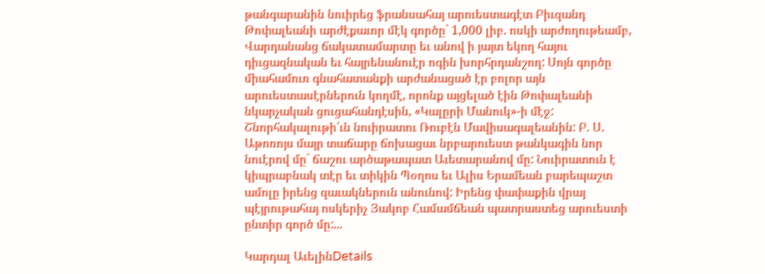թանգարանին նուիրեց ֆրանսահայ արուեստագէտ Բիւզանդ Թոփալեանի արժէքաւոր մէկ գործը` 1,000 լիբ. ոսկի արժողութեամբ, Վարդանանց ճակատամարտը եւ անով ի յայտ եկող հայու դիւցազնական եւ հայրենանուէր ոգին խորհրդանշող: Սոյն գործը միահամուռ գնահատանքի արժանացած էր բոլոր այն արուեստասէրներուն կողմէ, որոնք այցելած էին Թոփալեանի նկարչական ցուցահանդէսին, «Կալըրի Մանուկ»-ի մէջ: Շնորհակալութի՛ւն նուիրատու Ռուբէն Մավիսագալեանին: Բ. Ս. Աթոռոյս մայր տաճարը ճոխացաւ նրբարուեստ թանկագին նոր նուէրով մը` ճաշու արծաթապատ Աւետարանով մը: Նուիրատուն է կիպրաբնակ տէր եւ տիկին Պօղոս եւ Ալիս Երամեան բարեպաշտ ամոլը իրենց զաւակներուն անունով: Իրենց փափաքին վրայ պէյրութահայ ոսկերիչ Յակոբ Համամճեան պատրաստեց արուեստի ընտիր գործ մը:...

Կարդալ ԱւելինDetails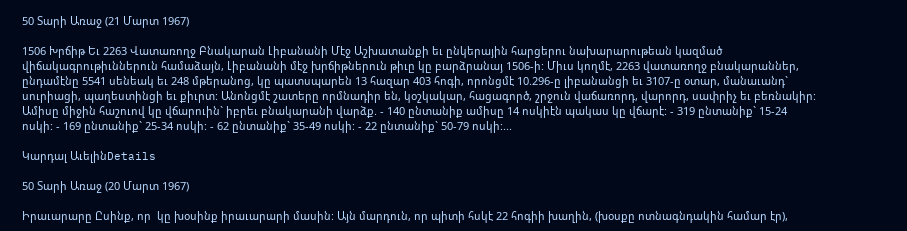50 Տարի Առաջ (21 Մարտ 1967)

1506 Խրճիթ Եւ 2263 Վատառողջ Բնակարան Լիբանանի Մէջ Աշխատանքի եւ ընկերային հարցերու նախարարութեան կազմած վիճակագրութիւններուն համաձայն, Լիբանանի մէջ խրճիթներուն թիւը կը բարձրանայ 1506-ի: Միւս կողմէ, 2263 վատառողջ բնակարաններ, ընդամէնը 5541 սենեակ եւ 248 մթերանոց, կը պատսպարեն 13 հազար 403 հոգի, որոնցմէ 10.296-ը լիբանանցի եւ 3107-ը օտար, մանաւանդ` սուրիացի, պաղեստինցի եւ քիւրտ: Անոնցմէ շատերը որմնադիր են, կօշկակար, հացագործ, շրջուն վաճառորդ, վարորդ, սափրիչ եւ բեռնակիր: Ամիսը միջին հաշուով կը վճարուին` իբրեւ բնակարանի վարձք. - 140 ընտանիք ամիսը 14 ոսկիէն պակաս կը վճարէ: - 319 ընտանիք` 15-24 ոսկի: - 169 ընտանիք` 25-34 ոսկի: - 62 ընտանիք` 35-49 ոսկի: - 22 ընտանիք` 50-79 ոսկի:...

Կարդալ ԱւելինDetails

50 Տարի Առաջ (20 Մարտ 1967)

Իրաւարարը Ըսինք, որ  կը խօսինք իրաւարարի մասին: Այն մարդուն, որ պիտի հսկէ 22 հոգիի խաղին, (խօսքը ոտնագնդակին համար էր),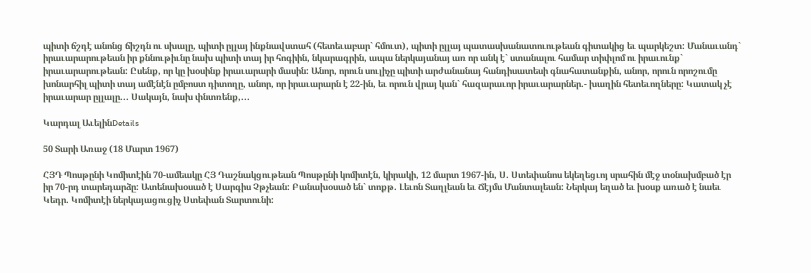պիտի ճշդէ անոնց ճիշդն ու սխալը, պիտի ըլլայ ինքնավստահ (հետեւաբար` հմուտ), պիտի ըլլայ պատասխանատուութեան գիտակից եւ պարկեշտ: Մանաւանդ` իրաւարարութեան իր քննութիւնը նախ պիտի տայ իր հոգիին, նկարագրին, ապա ներկայանայ առ որ անկ է` ստանալու համար տիփլոմ ու իրաւունք` իրաւարարութեան: Ըսենք, որ կը խօսինք իրաւարարի մասին: Անոր, որուն սուլիչը պիտի արժանանայ հանդիսատեսի գնահատանքին, անոր, որուն որոշումը խոնարհիլ պիտի տայ ամէնէն ըմբոստ դիտողը, անոր, որ իրաւարարն է 22-ին, եւ որուն վրայ կան` հազարաւոր իրաւարարներ.- խաղին հետեւողները: Կատակ չէ իրաւարար ըլլալը... Սակայն, նախ փնտռենք,...

Կարդալ ԱւելինDetails

50 Տարի Առաջ (18 Մարտ 1967)

ՀՅԴ Պոսթընի Կոմիտէին 70-ամեակը ՀՅ Դաշնակցութեան Պոսթընի կոմիտէն, կիրակի, 12 մարտ 1967-ին, Ս. Ստեփանոս եկեղեցւոյ սրահին մէջ տօնախմբած էր իր 70-րդ տարեդարձը: Ատենախօսած է Սարգիս Չթչեան: Բանախօսած են` տոքթ. Լեւոն Տաղլեան եւ Ճէյմս Մանտալեան: Ներկայ եղած եւ խօսք առած է նաեւ Կեդր. Կոմիտէի ներկայացուցիչ Ստեփան Տարտունի: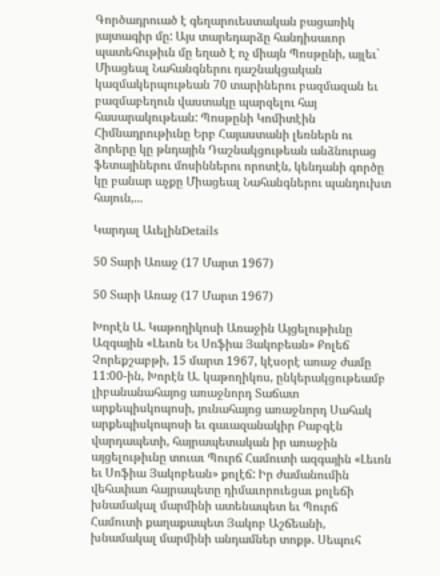Գործադրուած է գեղարուեստական բացառիկ յայտագիր մը: Այս տարեդարձը հանդիսաւոր պատեհութիւն մը եղած է ոչ միայն Պոսթընի, այլեւ` Միացեալ Նահանգներու դաշնակցական կազմակերպութեան 70 տարիներու բազմազան եւ բազմաբեղուն վաստակը պարզելու հայ հասարակութեան: Պոսթընի Կոմիտէին Հիմնադրութիւնը Երբ Հայաստանի լեռներն ու ձորերը կը թնդային Դաշնակցութեան անձնուրաց ֆետայիներու մոսիններու որոտէն, կենդանի գործը կը բանար աչքը Միացեալ Նահանգներու պանդուխտ հայուն,...

Կարդալ ԱւելինDetails

50 Տարի Առաջ (17 Մարտ 1967)

50 Տարի Առաջ (17 Մարտ 1967)

Խորէն Ա. Կաթողիկոսի Առաջին Այցելութիւնը Ազգային «Լեւոն Եւ Սոֆիա Յակոբեան» Քոլեճ Չորեքշաբթի, 15 մարտ 1967, կէսօրէ առաջ ժամը 11:00-ին, Խորէն Ա. կաթողիկոս, ընկերակցութեամբ լիբանանահայոց առաջնորդ Տաճատ արքեպիսկոպոսի, յունահայոց առաջնորդ Սահակ արքեպիսկոպոսի եւ գաւազանակիր Բաբգէն վարդապետի, հայրապետական իր առաջին այցելութիւնը տուաւ Պուրճ Համուտի ազգային «Լեւոն եւ Սոֆիա Յակոբեան» քոլէճ: Իր ժամանումին վեհափառ հայրապետը դիմաւորուեցաւ քոլեճի խնամակալ մարմինի ատենապետ եւ Պուրճ Համուտի քաղաքապետ Յակոբ Աշճեանի, խնամակալ մարմինի անդամներ տոքթ. Սեպուհ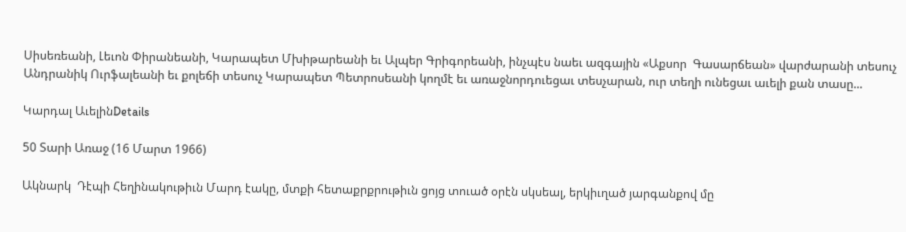Սիսեռեանի, Լեւոն Փիրանեանի, Կարապետ Մխիթարեանի եւ Ալպեր Գրիգորեանի, ինչպէս նաեւ ազգային «Աքսոր  Գասարճեան» վարժարանի տեսուչ Անդրանիկ Ուրֆալեանի եւ քոլեճի տեսուչ Կարապետ Պետրոսեանի կողմէ եւ առաջնորդուեցաւ տեսչարան, ուր տեղի ունեցաւ աւելի քան տասը...

Կարդալ ԱւելինDetails

50 Տարի Առաջ (16 Մարտ 1966)

Ակնարկ  Դէպի Հեղինակութիւն Մարդ էակը, մտքի հետաքրքրութիւն ցոյց տուած օրէն սկսեալ, երկիւղած յարգանքով մը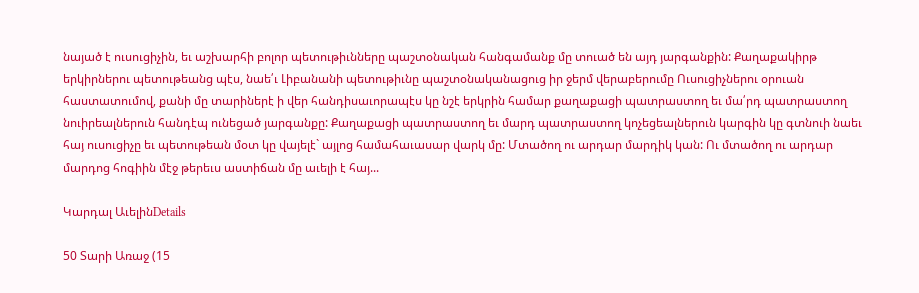նայած է ուսուցիչին, եւ աշխարհի բոլոր պետութիւնները պաշտօնական հանգամանք մը տուած են այդ յարգանքին: Քաղաքակիրթ երկիրներու պետութեանց պէս, նաե՛ւ Լիբանանի պետութիւնը պաշտօնականացուց իր ջերմ վերաբերումը Ուսուցիչներու օրուան հաստատումով, քանի մը տարիներէ ի վեր հանդիսաւորապէս կը նշէ երկրին համար քաղաքացի պատրաստող եւ մա՛րդ պատրաստող նուիրեալներուն հանդէպ ունեցած յարգանքը: Քաղաքացի պատրաստող եւ մարդ պատրաստող կոչեցեալներուն կարգին կը գտնուի նաեւ հայ ուսուցիչը եւ պետութեան մօտ կը վայելէ` այլոց համահաւասար վարկ մը: Մտածող ու արդար մարդիկ կան: Ու մտածող ու արդար մարդոց հոգիին մէջ թերեւս աստիճան մը աւելի է հայ...

Կարդալ ԱւելինDetails

50 Տարի Առաջ (15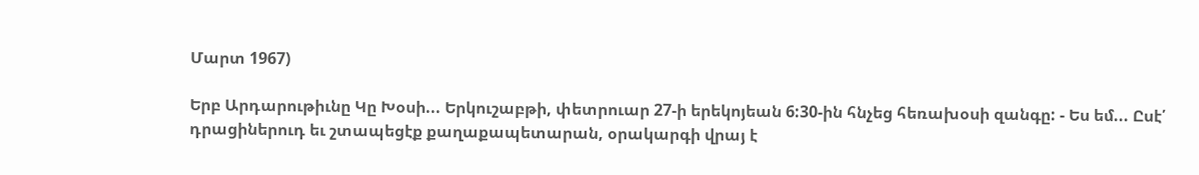Մարտ 1967)

Երբ Արդարութիւնը Կը Խօսի... Երկուշաբթի, փետրուար 27-ի երեկոյեան 6:30-ին հնչեց հեռախօսի զանգը: - Ես եմ... Ըսէ՛ դրացիներուդ եւ շտապեցէք քաղաքապետարան, օրակարգի վրայ է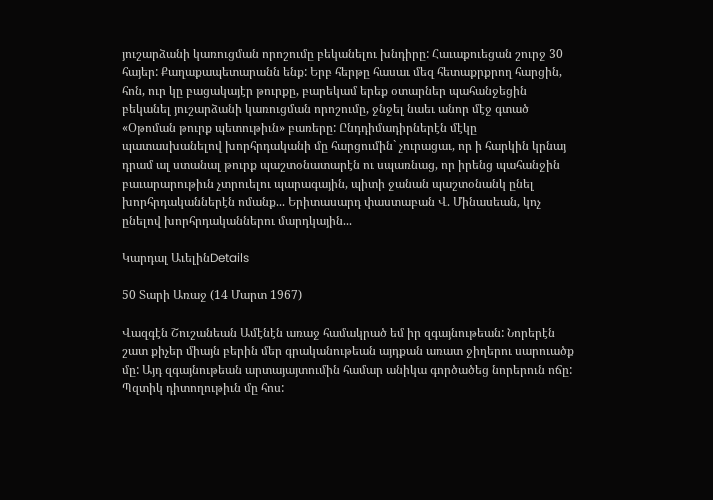յուշարձանի կառուցման որոշումը բեկանելու խնդիրը: Հաւաքուեցան շուրջ 30 հայեր: Քաղաքապետարանն ենք: Երբ հերթը հասաւ մեզ հետաքրքրող հարցին, հոն, ուր կը բացակայէր թուրքը, բարեկամ երեք օտարներ պահանջեցին բեկանել յուշարձանի կառուցման որոշումը, ջնջել նաեւ անոր մէջ գտած «Օթոման թուրք պետութիւն» բառերը: Ընդդիմադիրներէն մէկը պատասխանելով խորհրդականի մը հարցումին` չուրացաւ, որ ի հարկին կրնայ դրամ ալ ստանալ թուրք պաշտօնատարէն ու սպառնաց, որ իրենց պահանջին բաւարարութիւն չտրուելու պարագային, պիտի ջանան պաշտօնանկ ընել խորհրդականներէն ոմանք... Երիտասարդ փաստաբան Վ. Մինասեան, կոչ ընելով խորհրդականներու մարդկային...

Կարդալ ԱւելինDetails

50 Տարի Առաջ (14 Մարտ 1967)

Վազգէն Շուշանեան Ամէնէն առաջ համակրած եմ իր զգայնութեան: Նորերէն շատ քիչեր միայն բերին մեր գրականութեան այդքան առատ ջիղերու սարուածք մը: Այդ զգայնութեան արտայայտումին համար անիկա գործածեց նորերուն ոճը: Պզտիկ դիտողութիւն մը հոս: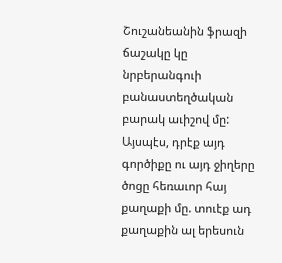Շուշանեանին ֆրազի ճաշակը կը նրբերանգուի բանաստեղծական բարակ աւիշով մը: Այսպէս, դրէք այդ գործիքը ու այդ ջիղերը ծոցը հեռաւոր հայ քաղաքի մը. տուէք ադ քաղաքին ալ երեսուն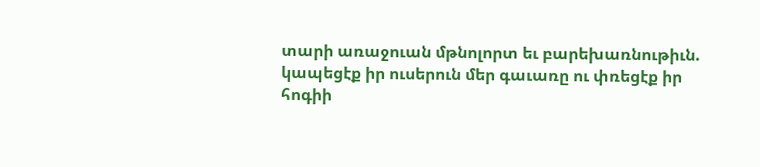տարի առաջուան մթնոլորտ եւ բարեխառնութիւն. կապեցէք իր ուսերուն մեր գաւառը ու փռեցէք իր հոգիի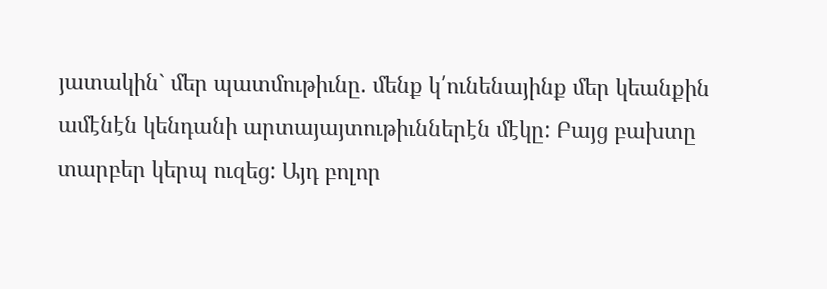յատակին` մեր պատմութիւնը. մենք կ՛ունենայինք մեր կեանքին ամէնէն կենդանի արտայայտութիւններէն մէկը: Բայց բախտը տարբեր կերպ ուզեց: Այդ բոլոր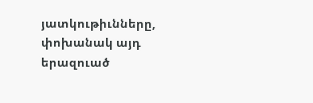յատկութիւնները, փոխանակ այդ երազուած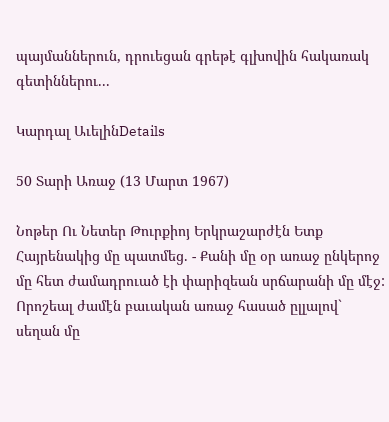պայմաններուն, դրուեցան գրեթէ գլխովին հակառակ գետիններու...

Կարդալ ԱւելինDetails

50 Տարի Առաջ (13 Մարտ 1967)

Նոթեր Ու Նետեր Թուրքիոյ Երկրաշարժէն Ետք Հայրենակից մը պատմեց. - Քանի մը օր առաջ ընկերոջ մը հետ ժամադրուած էի փարիզեան սրճարանի մը մէջ: Որոշեալ ժամէն բաւական առաջ հասած ըլլալով` սեղան մը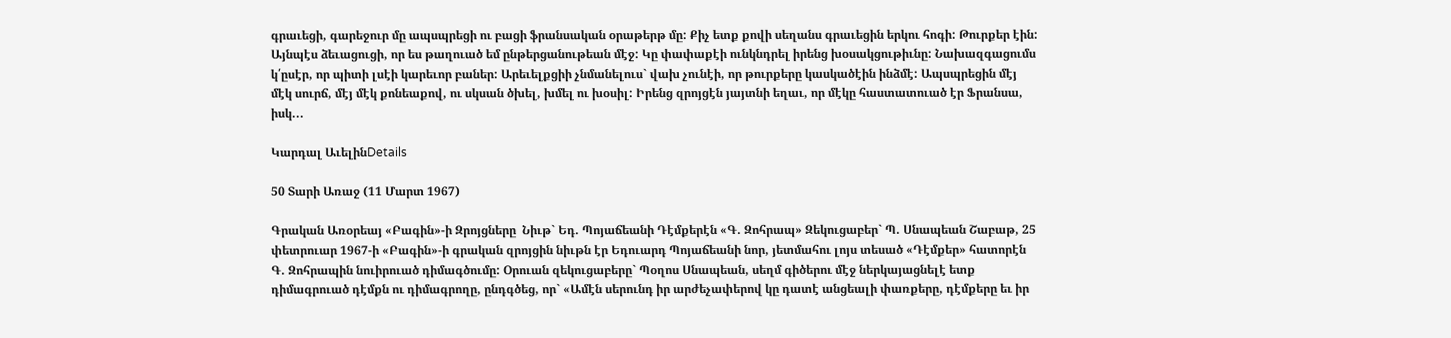գրաւեցի, գարեջուր մը ապսպրեցի ու բացի ֆրանսական օրաթերթ մը: Քիչ ետք քովի սեղանս գրաւեցին երկու հոգի: Թուրքեր էին: Այնպէս ձեւացուցի, որ ես թաղուած եմ ընթերցանութեան մէջ: Կը փափաքէի ունկնդրել իրենց խօսակցութիւնը: Նախազգացումս կ՛ըսէր, որ պիտի լսէի կարեւոր բաներ: Արեւելքցիի չնմանելուս` վախ չունէի, որ թուրքերը կասկածէին ինձմէ: Ապսպրեցին մէյ մէկ սուրճ, մէյ մէկ քոնեաքով, ու սկսան ծխել, խմել ու խօսիլ: Իրենց զրոյցէն յայտնի եղաւ, որ մէկը հաստատուած էր Ֆրանսա, իսկ...

Կարդալ ԱւելինDetails

50 Տարի Առաջ (11 Մարտ 1967)

Գրական Առօրեայ «Բագին»-ի Զրոյցները  Նիւթ` Եդ. Պոյաճեանի Դէմքերէն «Գ. Զոհրապ» Զեկուցաբեր` Պ. Սնապեան Շաբաթ, 25 փետրուար 1967-ի «Բագին»-ի գրական զրոյցին նիւթն էր Եդուարդ Պոյաճեանի նոր, յետմահու լոյս տեսած «Դէմքեր» հատորէն Գ. Զոհրապին նուիրուած դիմագծումը: Օրուան զեկուցաբերը` Պօղոս Սնապեան, սեղմ գիծերու մէջ ներկայացնելէ ետք դիմագրուած դէմքն ու դիմագրողը, ընդգծեց, որ` «Ամէն սերունդ իր արժեչափերով կը դատէ անցեալի փառքերը, դէմքերը եւ իր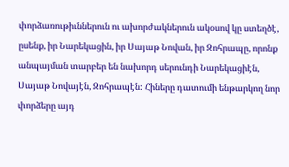փորձառութիւններուն ու ախորժակներուն ակօսով կը ստեղծէ, ըսենք, իր Նարեկացին, իր Սայաթ Նովան, իր Զոհրապը, որոնք անպայման տարբեր են նախորդ սերունդի Նարեկացիէն, Սայաթ Նովայէն, Զոհրապէն: Հիները դատումի ենթարկող նոր փորձերը այդ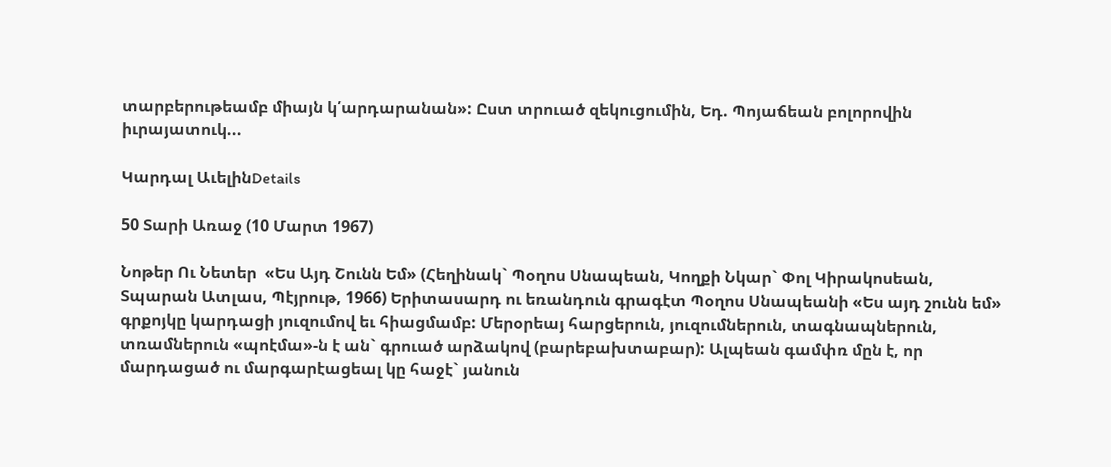տարբերութեամբ միայն կ՛արդարանան»: Ըստ տրուած զեկուցումին, Եդ. Պոյաճեան բոլորովին իւրայատուկ...

Կարդալ ԱւելինDetails

50 Տարի Առաջ (10 Մարտ 1967)

Նոթեր Ու Նետեր  «Ես Այդ Շունն Եմ» (Հեղինակ` Պօղոս Սնապեան, Կողքի Նկար` Փոլ Կիրակոսեան, Տպարան Ատլաս, Պէյրութ, 1966) Երիտասարդ ու եռանդուն գրագէտ Պօղոս Սնապեանի «Ես այդ շունն եմ» գրքոյկը կարդացի յուզումով եւ հիացմամբ: Մերօրեայ հարցերուն, յուզումներուն, տագնապներուն, տռամներուն «պոէմա»-ն է ան` գրուած արձակով (բարեբախտաբար): Ալպեան գամփռ մըն է, որ մարդացած ու մարգարէացեալ կը հաջէ` յանուն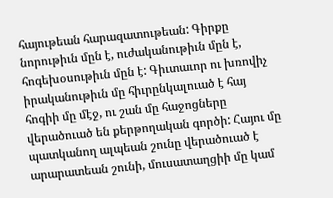հայութեան հարազատութեան: Գիրքը նորութիւն մըն է, ուժականութիւն մըն է, հոգեխօսութիւն մըն է: Գիւտաւոր ու խռովիչ իրականութիւն մը հիւրընկալուած է հայ հոգիի մը մէջ, ու շան մը հաջոցները վերածուած են քերթողական գործի: Հայու մը պատկանող ալպեան շունը վերածուած է արարատեան շունի, մուսատաղցիի մը կամ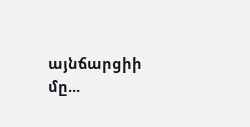այնճարցիի մը...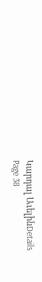Կարդալ ԱւելինDetails
Page 38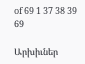of 69 1 37 38 39 69

Արխիւներ